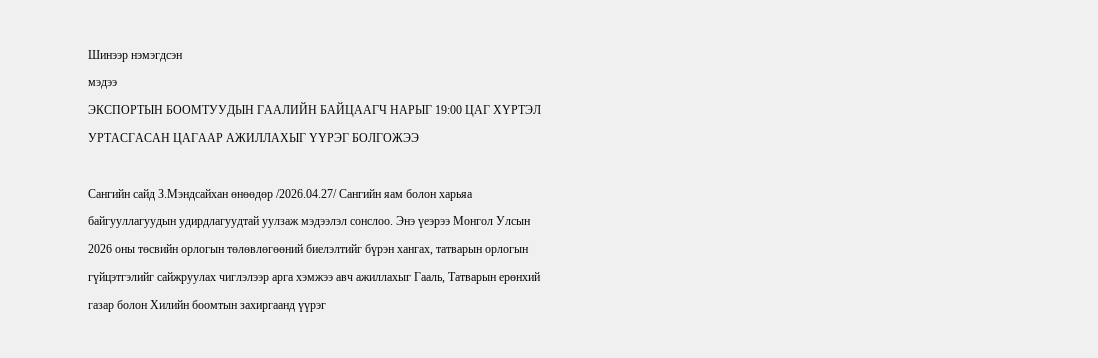Шинээр нэмэгдсэн
мэдээ
ЭКСПОРТЫН БООМТУУДЫН ГААЛИЙН БАЙЦААГЧ НАРЫГ 19:00 ЦАГ ХҮРТЭЛ УРТАСГАСАН ЦАГААР АЖИЛЛАХЫГ ҮҮРЭГ БОЛГОЖЭЭ

Сангийн сайд З.Мэндсайхан өнөөдөр /2026.04.27/ Сангийн яам болон харьяа байгууллагуудын удирдлагуудтай уулзаж мэдээлэл сонслоо. Энэ үеэрээ Монгол Улсын 2026 оны төсвийн орлогын төлөвлөгөөний биелэлтийг бүрэн хангах, татварын орлогын гүйцэтгэлийг сайжруулах чиглэлээр арга хэмжээ авч ажиллахыг Гааль, Татварын ерөнхий газар болон Хилийн боомтын захиргаанд үүрэг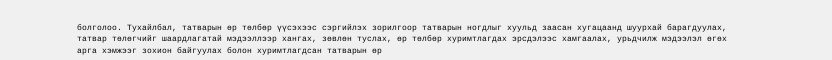болголоо. Тухайлбал, татварын өр төлбөр үүсэхээс сэргийлэх зорилгоор татварын ногдлыг хуульд заасан хугацаанд шуурхай барагдуулах, татвар төлөгчийг шаардлагатай мэдээллээр хангах, зөвлөн туслах, өр төлбөр хуримтлагдах эрсдэлээс хамгаалах, урьдчилж мэдээлэл өгөх арга хэмжээг зохион байгуулах болон хуримтлагдсан татварын өр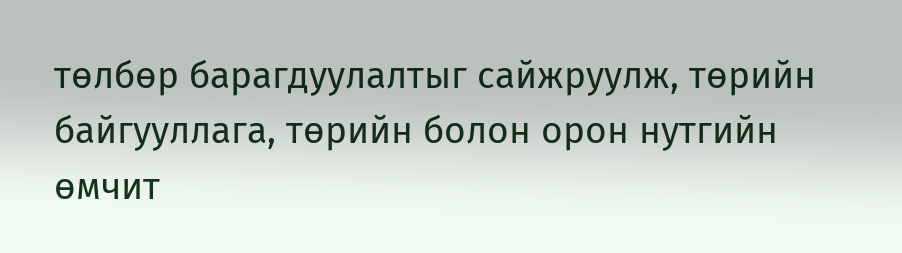төлбөр барагдуулалтыг сайжруулж, төрийн байгууллага, төрийн болон орон нутгийн өмчит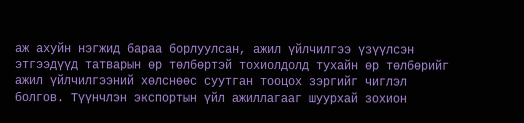аж ахуйн нэгжид бараа борлуулсан, ажил үйлчилгээ үзүүлсэн этгээдүүд татварын өр төлбөртэй тохиолдолд тухайн өр төлбөрийг ажил үйлчилгээний хөлснөөс суутган тооцох зэргийг чиглэл болгов. Түүнчлэн экспортын үйл ажиллагааг шуурхай зохион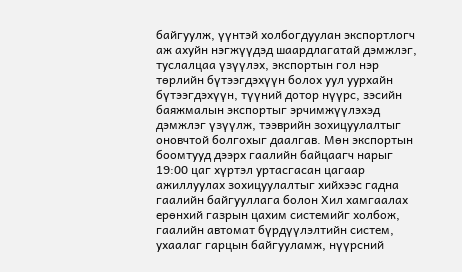байгуулж, үүнтэй холбогдуулан экспортлогч аж ахуйн нэгжүүдэд шаардлагатай дэмжлэг, туслалцаа үзүүлэх, экспортын гол нэр төрлийн бүтээгдэхүүн болох уул уурхайн бүтээгдэхүүн, түүний дотор нүүрс, зэсийн баяжмалын экспортыг эрчимжүүлэхэд дэмжлэг үзүүлж, тээврийн зохицуулалтыг оновчтой болгохыг даалгав. Мөн экспортын боомтууд дээрх гаалийн байцаагч нарыг 19:00 цаг хүртэл уртасгасан цагаар ажиллуулах зохицуулалтыг хийхээс гадна гаалийн байгууллага болон Хил хамгаалах ерөнхий газрын цахим системийг холбож, гаалийн автомат бүрдүүлэлтийн систем, ухаалаг гарцын байгууламж, нүүрсний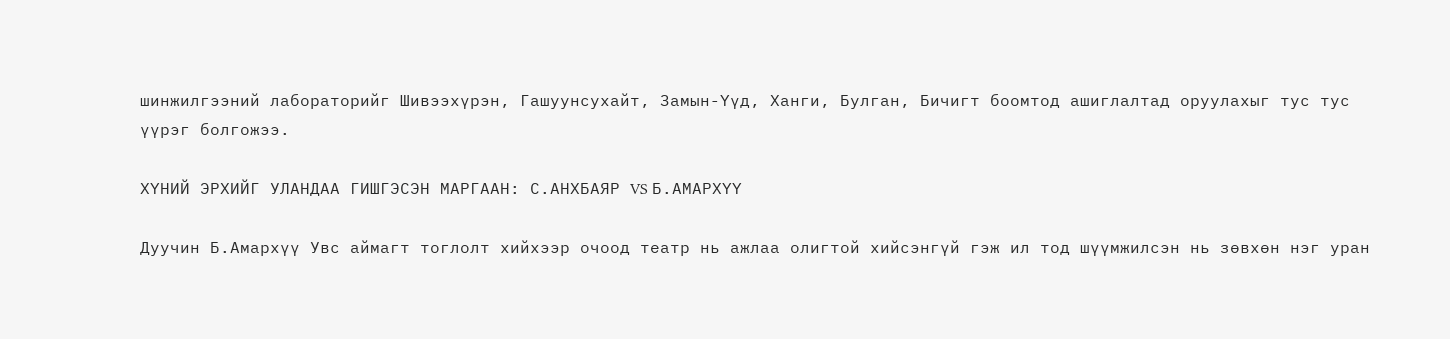шинжилгээний лабораторийг Шивээхүрэн, Гашуунсухайт, Замын-Үүд, Ханги, Булган, Бичигт боомтод ашиглалтад оруулахыг тус тус үүрэг болгожээ.

ХҮНИЙ ЭРХИЙГ УЛАНДАА ГИШГЭСЭН МАРГААН: С.АНХБАЯР VS Б.АМАРХҮҮ

Дуучин Б.Амархүү Увс аймагт тоглолт хийхээр очоод театр нь ажлаа олигтой хийсэнгүй гэж ил тод шүүмжилсэн нь зөвхөн нэг уран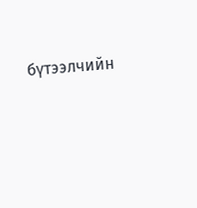бүтээлчийн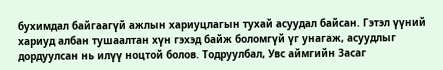бухимдал байгаагүй ажлын хариуцлагын тухай асуудал байсан. Гэтэл үүний хариуд албан тушаалтан хүн гэхэд байж боломгүй үг унагаж, асуудлыг дордуулсан нь илүү ноцтой болов. Тодруулбал, Увс аймгийн Засаг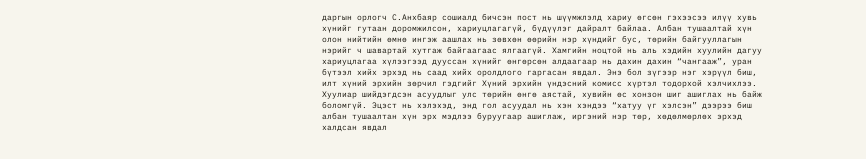даргын орлогч С.Анхбаяр сошиалд бичсэн пост нь шүүмжлэлд хариу өгсөн гэхээсээ илүү хувь хүнийг гутаан доромжилсон, хариуцлагагүй, бүдүүлэг дайралт байлаа. Албан тушаалтай хүн олон нийтийн өмнө ингэж аашлах нь зөвхөн өөрийн нэр хүндийг бус, төрийн байгууллагын нэрийг ч шавартай хутгаж байгаагаас ялгаагүй. Хамгийн ноцтой нь аль хэдийн хуулийн дагуу хариуцлагаа хүлээгээд дууссан хүнийг өнгөрсөн алдаагаар нь дахин дахин “чангааж”, уран бүтээл хийх эрхэд нь саад хийх оролдлого гаргасан явдал. Энэ бол зүгээр нэг хэрүүл биш, илт хүний эрхийн зөрчил гэдгийг Хүний эрхийн үндэсний комисс хүртэл тодорхой хэлчихлээ. Хуулиар шийдэгдсэн асуудлыг улс төрийн өнгө аястай, хувийн өс хонзон шиг ашиглах нь байж боломгүй. Эцэст нь хэлэхэд, энд гол асуудал нь хэн хэндээ “хатуу үг хэлсэн” дээрээ биш албан тушаалтан хүн эрх мэдлээ буруугаар ашиглаж, иргэний нэр төр, хөдөлмөрлөх эрхэд халдсан явдал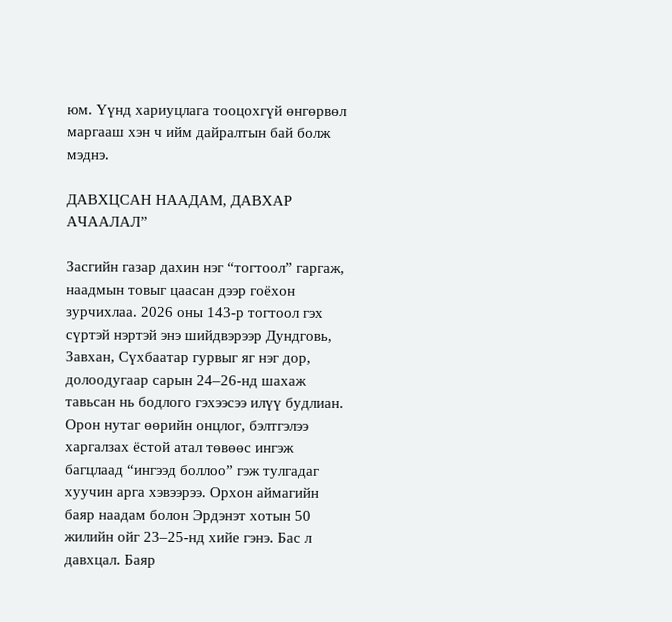юм. Үүнд хариуцлага тооцохгүй өнгөрвөл маргааш хэн ч ийм дайралтын бай болж мэднэ.

ДАВХЦСАН НААДАМ, ДАВХАР АЧААЛАЛ”

Засгийн газар дахин нэг “тогтоол” гаргаж, наадмын товыг цаасан дээр гоёхон зурчихлаа. 2026 оны 143-р тогтоол гэх сүртэй нэртэй энэ шийдвэрээр Дундговь, Завхан, Сүхбаатар гурвыг яг нэг дор, долоодугаар сарын 24–26-нд шахаж тавьсан нь бодлого гэхээсээ илүү будлиан. Орон нутаг өөрийн онцлог, бэлтгэлээ харгалзах ёстой атал төвөөс ингэж багцлаад “ингээд боллоо” гэж тулгадаг хуучин арга хэвээрээ. Орхон аймагийн баяр наадам болон Эрдэнэт хотын 50 жилийн ойг 23–25-нд хийе гэнэ. Бас л давхцал. Баяр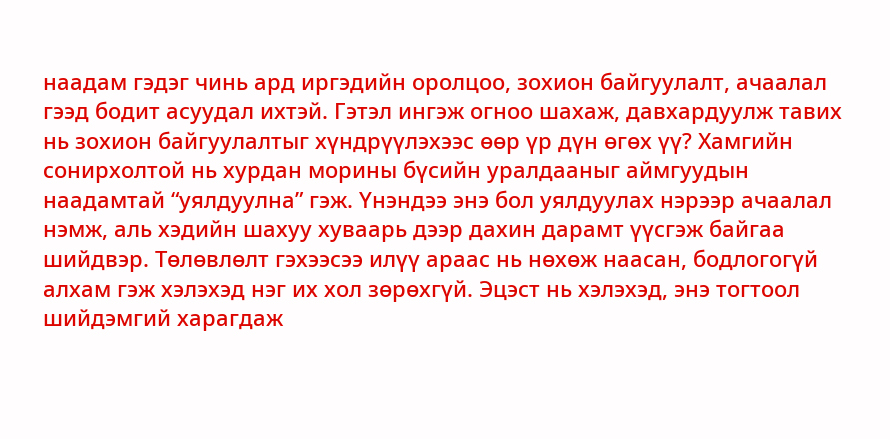наадам гэдэг чинь ард иргэдийн оролцоо, зохион байгуулалт, ачаалал гээд бодит асуудал ихтэй. Гэтэл ингэж огноо шахаж, давхардуулж тавих нь зохион байгуулалтыг хүндрүүлэхээс өөр үр дүн өгөх үү? Хамгийн сонирхолтой нь хурдан морины бүсийн уралдааныг аймгуудын наадамтай “уялдуулна” гэж. Үнэндээ энэ бол уялдуулах нэрээр ачаалал нэмж, аль хэдийн шахуу хуваарь дээр дахин дарамт үүсгэж байгаа шийдвэр. Төлөвлөлт гэхээсээ илүү араас нь нөхөж наасан, бодлогогүй алхам гэж хэлэхэд нэг их хол зөрөхгүй. Эцэст нь хэлэхэд, энэ тогтоол шийдэмгий харагдаж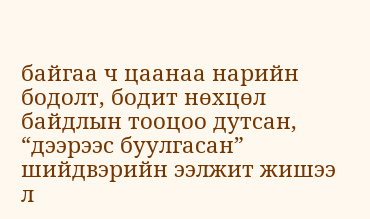байгаа ч цаанаа нарийн бодолт, бодит нөхцөл байдлын тооцоо дутсан, “дээрээс буулгасан” шийдвэрийн ээлжит жишээ л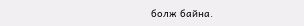болж байна.